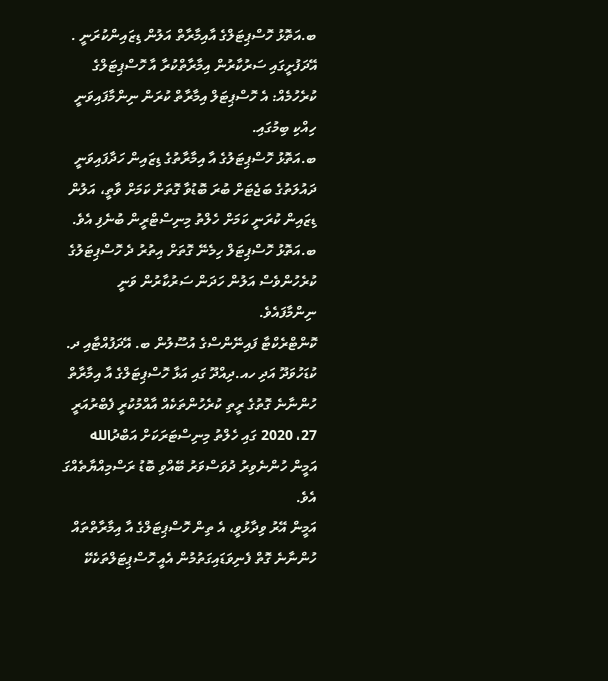ބ.އަތޮޅު ހޮސްޕިޓަލްގެ އާއިމާރާތް އަލުން ޑިޒައިންކުރަނީ .
އޭދަފުށީގައި ސަރުކާރުން އިމާރާތްކުރާ އާ ހޮސްޕިޓަލްގެ ކުރެހުމެއް: އެ ހޮސްޕިޓަލް އިމާރާތް ކުރަން ނިންމާފައިވަނީ ހިއްކި ބިމުގައި.
ބ.އަތޮޅު ހޮސްޕިޓަލުގެ އާ އިމާރާތުގެ ޑިޒައިން ހަދާފައިވަނީ ދައުލަތުގެ ބަޖެޓަށް ބުރަ ބޮޑުވާ ގޮތަށް ކަމަށް ވާތީ، އަލުން ޑިޒައިން ކުރަނީ ކަމަށް ހެލްތު މިނިސްޓްރީން ބުނެފި އެވެ.
ބ.އަތޮޅު ހޮސްޕިޓަލް ހިމެނޭ ގޮތަށް އިތުރު ދެ ހޮސްޕިޓަލުގެ ކުރެހުންވެސް އަލުން ހަދަން ސަރުކާރުން ވަނީ ނިންމާފައެވެ.
ކޮންޓްރެކްޓާ ފައިނޭންސްގެ އުސޫލުން ބ. އޭދަފުއްޓާއި ދ. ކުޑަހުވަދޫ އަދި ހއ.ދިއްދޫ ގައި އަޅާ ހޮސްޕިޓަލްގެ އާ އިމާރާތް ހުންނާނެ ގޮތުގެ ރީތި ކުރެހުންތަކެއް އާއްމުކުރީ ފެބްރުއަރީ 27، 2020 ގައި ހެލްތު މިނިސްޓަރަކަށް އަބްދުالله އަމީން ހުންނެވިރު ދުވަސްވަރު ބޭއްވި ބޮޑު ރަސްމިއްޔާތެއްގަ އެވެ.
އަމީން އޭރު ވިދާޅުވީ، އެ ތިން ހޮސްޕިޓަލްގެ އާ އިމާރާތްތައް ހުންނާނެ ގޮތް ފެނިވަޑައިގަތުމުން އެއީ ހޮސްޕިޓަލްތަކެކޭ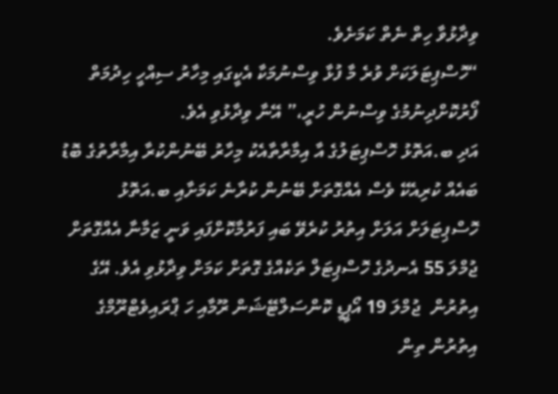ވިދާޅުވާ ހިތް ނެތް ކަމަށެވެ.
“ހޮސްޕިޓަލަކަށް ވުރެ މާ ފުޅާ ވިސްނުމަކާ އެކީގައި މިހާރު ސިއްހީ ހިދުމަތް ފޯރުކޮށްދިނުމުގެ ވިސްނުން ހުރީ،” އޭނާ ވިދާޅުވި އެވެ.
އަދި ބ.އަތޮޅު ހޮސްޕިޓަލުގެ އާ އިމާރާތާއެކު މިހާރު ބޭނުންކުރާ އިމާރާތުގެ ބޮޑު ބައެއް ކުރިއެކޭ ވެސް އެއްގޮތަށް ބޭނުން ކުރާނެ ކަމަށާއި ބ.އަތޮޅު ހޮސްޕިޓަލަށް އަލަށް އިތުރު ކުރެވޭ ބައި ފަރުމާކޮށްފައި ވަނީ ޒަމާނާ އެއްގޮތަށް ޖުމްލަ 55 އެނދުގެ ހޮސްޕިޓަލް ތަކެއްގެ ގޮތަށް ކަމަށް ވިދާޅުވި އެވެ. އޭގެ އިތުރުން  ޖުމްލަ 19 އޯޕީޑީ ކޮންސަލްޓޭޝަން ރޫމާއި ހަ ޕްރައިވެޓްރޫމްގެ އިތުރުން ތިން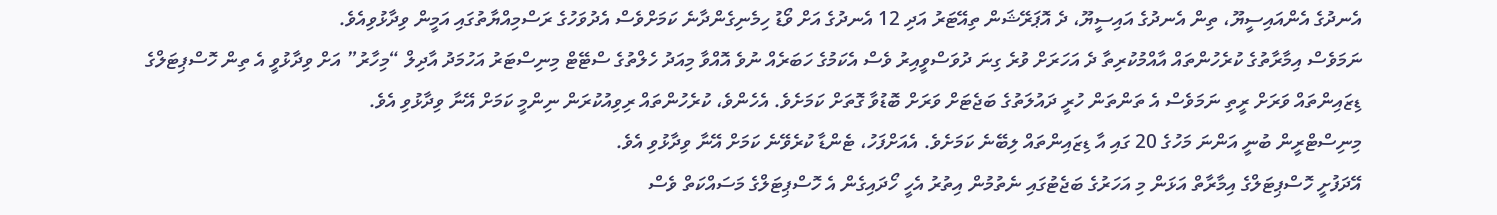އެނދުގެ އެންއައިސީޔޫ، ތިން އެނދުގެ އައިސީޔޫ، ދެ އޮޕަރޭޝަން ތިއޭޓަރު އަދި 12 އެނދުގެ އަށް ވޯޑު ހިމެނިގެންދާނެ ކަމަށްވެސް އެދުވަހުގެ ރަސްމިއްޔާތުގައި އަމީން ވިދާޅުވިއެވެ.
ނަމަވެސް އިމާރާތުގެ ކުރެހުންތައް އާއްމުކުރިތާ ދެ އަހަރަށް ވުރެ ގިނަ ދުވަސްވީއިރު ވެސް އެކަމުގެ ހަބަރެއް ނުވެ އޮއްވާ މިއަދު ހެލްތުގެ ސްޓޭޓް މިނިސްޓަރު އަހުމަދު އާދިލް “މިހާރު” އަށް ވިދާޅުވީ އެ ތިން ހޮސްޕިޓަލްގެ ޑިޒައިންތައް ވަރަށް ރީތި ނަމަވެސް އެ ތަންތަން ހުރީ ދައުލަތުގެ ބަޖެޓަށް ވަރަށް ބޮޑުވާ ގޮތަށް ކަމަށެވެ. އެހެންވެ، ކުރެހުންތައް ރިވިއުކުރަން ނިންމީ ކަމަށް އޭނާ ވިދާޅުވި އެވެ.
މިނިސްޓްރީން ބުނީ އަންނަ މަހުގެ 20 ގައި އާ ޑިޒައިންތައް ލިބޭނެ ކަމަށެވެ. އެއަށްފަހު، ޓެންޑާ ކުރެވޭނެ ކަމަށް އޭނާ ވިދާޅުވި އެވެ.
އޭދަފުށީ ހޮސްޕިޓަލްގެ އިމާރާތް އަޅަން މި އަހަރުގެ ބަޖެޓުގައި ނެތުމުން އިތުރު އެހީ ހޯދައިގެން އެ ހޮސްޕިޓަލްގެ މަސައްކަތް ވެސް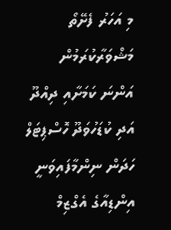މި އަހަރު ފެށޭތޯ މަޝްވަރާކުރަމުން އަންނަ ކަމަށާއި ދިއްދޫ އަދި ކުޑަހުވަދޫ ހޮސްޕިޓަލް ހަދަން ނިންމާފައިވަނީ އިންޑިއާގެ އެގްޒިމް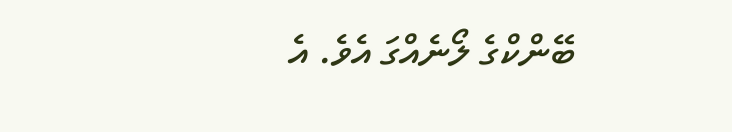ބޭންކްގެ ލޯނެއްގަ އެވެ. އެ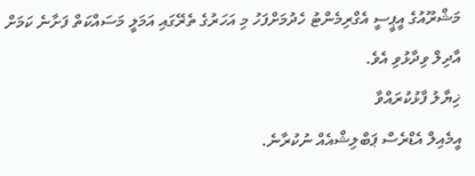މަޝްރޫއުގެ އީޕީސީ އެގްރިމެންޓު ހެދުމަށްފަހު މި އަހަރުގެ ތެރޭގައި އަމަލީ މަސައްކަތް ފަށާނެ ކަމަށް އާދިލް ވިދާޅުވި އެވެ.
ޚިޔާލު ފާޅުކުރައްވާ
އީމެއިލް އެޑްރެސް ޕަބްލިޝްއެއް ނުކުރާނެ.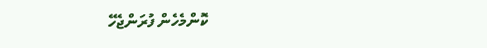ކޮންމެހެން ފުރަންޖެހޭ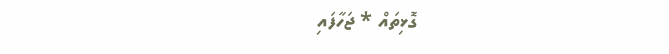ގޮޅިތައް * ޖަހާފައި